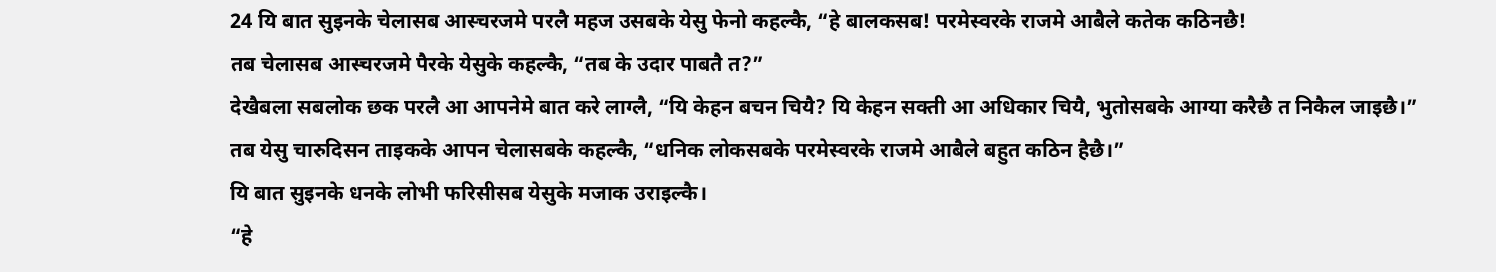24 यि बात सुइनके चेलासब आस्चरजमे परलै महज उसबके येसु फेनो कहल्कै, “हे बालकसब! परमेस्वरके राजमे आबैले कतेक कठिनछै!
तब चेलासब आस्चरजमे पैरके येसुके कहल्कै, “तब के उदार पाबतै त?”
देखैबला सबलोक छक परलै आ आपनेमे बात करे लाग्लै, “यि केहन बचन चियै? यि केहन सक्ती आ अधिकार चियै, भुतोसबके आग्या करैछै त निकैल जाइछै।”
तब येसु चारुदिसन ताइकके आपन चेलासबके कहल्कै, “धनिक लोकसबके परमेस्वरके राजमे आबैले बहुत कठिन हैछै।”
यि बात सुइनके धनके लोभी फरिसीसब येसुके मजाक उराइल्कै।
“हे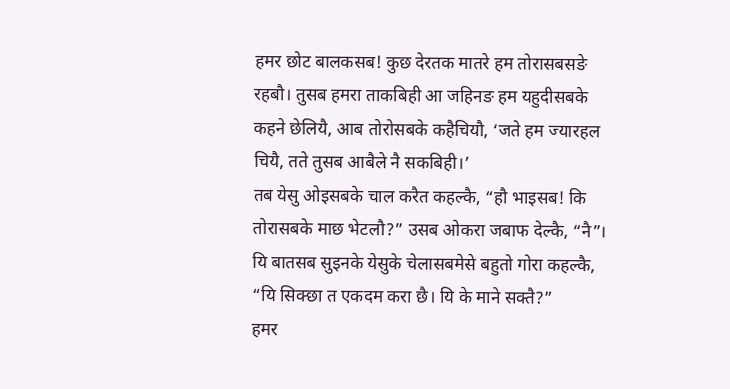हमर छोट बालकसब! कुछ देरतक मातरे हम तोरासबसङे रहबौ। तुसब हमरा ताकबिही आ जहिनङ हम यहुदीसबके कहने छेलियै, आब तोरोसबके कहैचियौ, ‘जते हम ज्यारहल चियै, तते तुसब आबैले नै सकबिही।’
तब येसु ओइसबके चाल करैत कहल्कै, “हौ भाइसब! कि तोरासबके माछ भेटलौ?” उसब ओकरा जबाफ देल्कै, “नै”।
यि बातसब सुइनके येसुके चेलासबमेसे बहुतो गोरा कहल्कै, “यि सिक्छा त एकदम करा छै। यि के माने सक्तै?”
हमर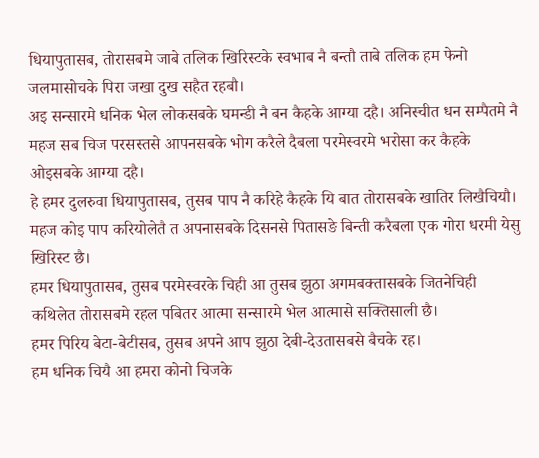धियापुतासब, तोरासबमे जाबे तलिक खिरिस्टके स्वभाब नै बन्तौ ताबे तलिक हम फेनो जलमासोचके पिरा जखा दुख सहैत रहबौ।
अइ सन्सारमे धनिक भेल लोकसबके घमन्डी नै बन कैहके आग्या दहै। अनिस्चीत धन सम्पैतमे नै महज सब चिज परसस्तसे आपनसबके भोग करैले दैबला परमेस्वरमे भरोसा कर कैहके ओइसबके आग्या दहै।
हे हमर दुलरुवा धियापुतासब, तुसब पाप नै करिहे कैहके यि बात तोरासबके खातिर लिखैचियौ। महज कोइ पाप करियोलेतै त अपनासबके दिसनसे पितासङे बिन्ती करैबला एक गोरा धरमी येसु खिरिस्ट छै।
हमर धियापुतासब, तुसब परमेस्वरके चिही आ तुसब झुठा अगमबक्तासबके जितनेचिही कथिलेत तोरासबमे रहल पबितर आत्मा सन्सारमे भेल आत्मासे सक्तिसाली छै।
हमर पिरिय बेटा-बेटीसब, तुसब अपने आप झुठा देबी-देउतासबसे बैचके रह।
हम धनिक चियै आ हमरा कोनो चिजके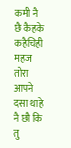कमी नै छै कैहके कहैचिही महज तोरा आपने दसा थाहे नै छौ कि तु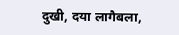दुखी, दया लागैबला,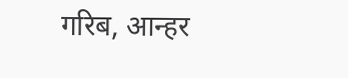गरिब, आन्हर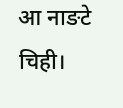आ नाङटे चिही।